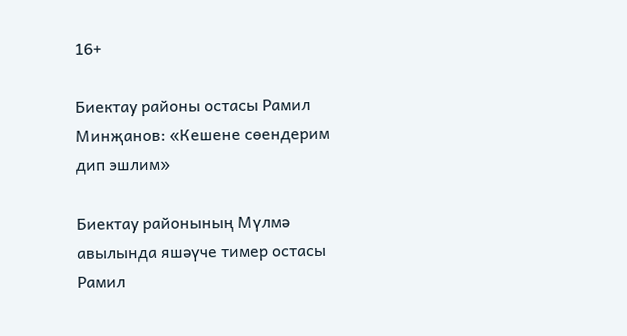16+

Биектау районы остасы Рамил Минҗанов: «Кешене сөендерим дип эшлим»

Биектау районының Мүлмә авылында яшәүче тимер остасы Рамил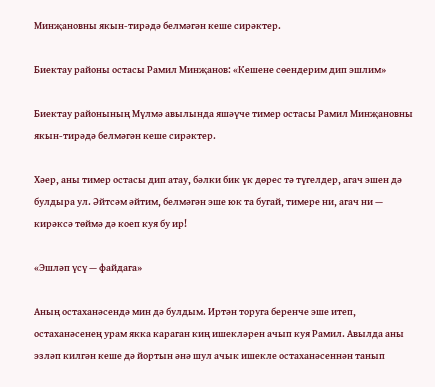Минҗановны якын-тирәдә белмәгән кеше сирәктер.

Биектау районы остасы Рамил Минҗанов: «Кешене сөендерим дип эшлим»

Биектау районының Мүлмә авылында яшәүче тимер остасы Рамил Минҗановны якын-тирәдә белмәгән кеше сирәктер.

Хәер, аны тимер остасы дип атау, бәлки бик үк дөрес тә түгелдер, агач эшен дә булдыра ул. Әйтсәм әйтим, белмәгән эше юк та бугай, тимере ни, агач ни — кирәксә төймә дә коеп куя бу ир!

«Эшләп үсү — файдага»

Аның остаханәсендә мин дә булдым. Иртән торуга беренче эше итеп, остаханәсенең урам якка караган киң ишекләрен ачып куя Рамил. Авылда аны эзләп килгән кеше дә йортын әнә шул ачык ишекле остаханәсеннән танып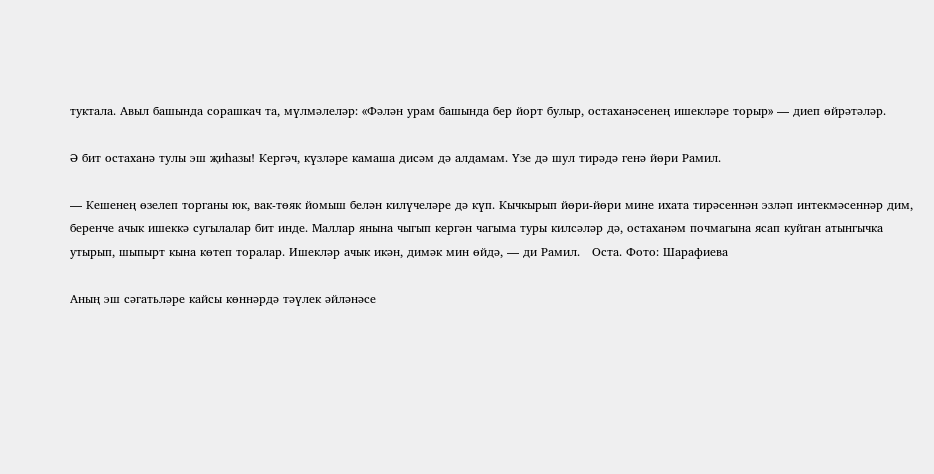туктала. Авыл башында сорашкач та, мүлмәлеләр: «Фәлән урам башында бер йорт булыр, остаханәсенең ишекләре торыр» — диеп өйрәтәләр.

Ә бит остаханә тулы эш җиһазы! Кергәч, күзләре камаша дисәм дә алдамам. Үзе дә шул тирәдә генә йөри Рамил.

— Кешенең өзелеп торганы юк, вак-төяк йомыш белән килүчеләре дә күп. Кычкырып йөри-йөри мине ихата тирәсеннән эзләп интекмәсеннәр дим, беренче ачык ишеккә сугылалар бит инде. Маллар янына чыгып кергән чагыма туры килсәләр дә, остаханәм почмагына ясап куйган атынгычка утырып, шыпырт кына көтеп торалар. Ишекләр ачык икән, димәк мин өйдә, — ди Рамил.   Оста. Фото: Шарафиева

Аның эш сәгатьләре кайсы көннәрдә тәүлек әйләнәсе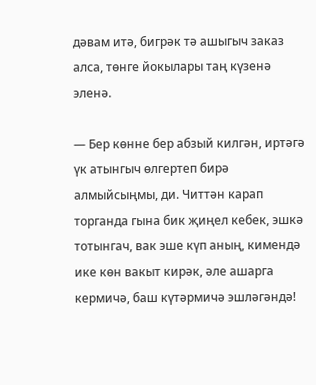дәвам итә, бигрәк тә ашыгыч заказ алса, төнге йокылары таң күзенә эленә.

— Бер көнне бер абзый килгән, иртәгә үк атынгыч өлгертеп бирә алмыйсыңмы, ди. Читтән карап торганда гына бик җиңел кебек, эшкә тотынгач, вак эше күп аның, кимендә ике көн вакыт кирәк, әле ашарга кермичә, баш күтәрмичә эшләгәндә!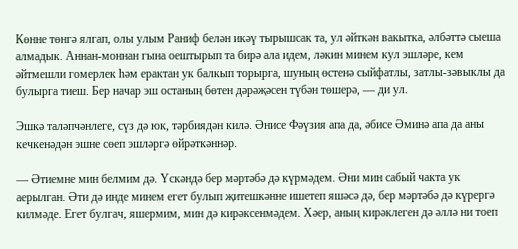Көнне төнгә ялгап, олы улым Раниф белән икәү тырышсак та, ул әйткән вакытка, әлбәттә сыеша алмадык. Аннан-моннан гына оештырып та бирә ала идем, ләкин минем кул эшләре, кем әйтмешли гомерлек һәм ерактан ук балкып торырга, шуның өстенә сыйфатлы, затлы-зәвыклы да булырга тиеш. Бер начар эш останың бөтен дәрәҗәсен түбән төшерә, — ди ул.

Эшкә таләпчәнлеге, сүз дә юк, тәрбиядән килә. Әнисе Фәүзия апа да, әбисе Әминә апа да аны кечкенәдән эшне сөеп эшләргә өйрәткәннәр.

— Әтиемне мин белмим дә. Үскәндә бер мәртәбә дә күрмәдем. Әни мин сабый чакта ук аерылган. Әти дә инде минем егет булып җитешкәнне ишетеп яшәсә дә, бер мәртәбә дә күрергә килмәде. Егет булгач, яшермим, мин дә кирәксенмәдем. Хәер, аның кирәклеген дә әллә ни тоеп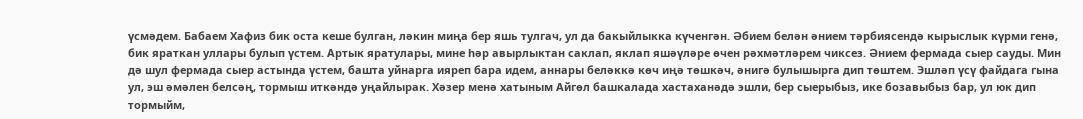үсмәдем. Бабаем Хафиз бик оста кеше булган, ләкин миңа бер яшь тулгач, ул да бакыйлыкка күченгән. Әбием белән әнием тәрбиясендә кырыслык күрми генә, бик яраткан уллары булып үстем. Артык яратулары, мине һәр авырлыктан саклап, яклап яшәүләре өчен рәхмәтләрем чиксез. Әнием фермада сыер сауды. Мин дә шул фермада сыер астында үстем, башта уйнарга ияреп бара идем, аннары беләккә көч иңә төшкәч, әнигә булышырга дип төштем. Эшләп үсү файдага гына ул, эш әмәлен белсәң, тормыш иткәндә уңайлырак. Хәзер менә хатыным Айгөл башкалада хастаханәдә эшли, бер сыерыбыз, ике бозавыбыз бар, ул юк дип тормыйм,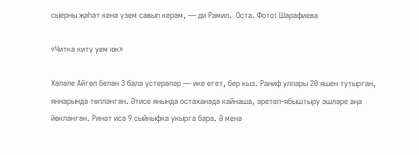сыерны җәһәт кенә үзем савып керәм, — ди Рамил.  Оста. Фото: Шарафиева

«Читкә китү уем юк»

Хәләле Айгөл белән 3 бала үстерәләр — ике егет, бер кыз. Раниф уллары 20 яшен тутырган, яннарында төпләнгән. Әтисе янында остаханәдә кайнаша, эретеп-ябыштыру эшләре аңа йөкләнгән. Ринат исә 9 сыйныфка укырга бара. Ә менә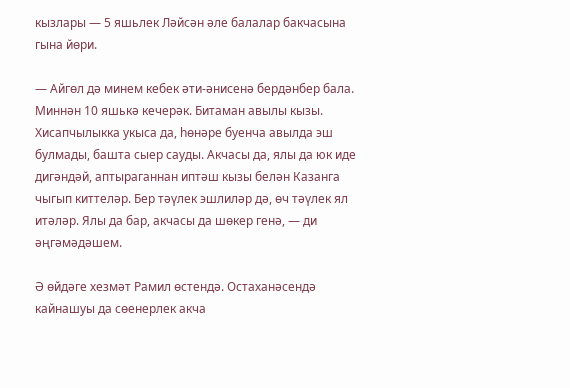кызлары — 5 яшьлек Ләйсән әле балалар бакчасына гына йөри.

— Айгөл дә минем кебек әти-әнисенә бердәнбер бала. Миннән 10 яшькә кечерәк. Битаман авылы кызы. Хисапчылыкка укыса да, һөнәре буенча авылда эш булмады, башта сыер сауды. Акчасы да, ялы да юк иде дигәндәй, аптыраганнан иптәш кызы белән Казанга чыгып киттеләр. Бер тәүлек эшлиләр дә, өч тәүлек ял итәләр. Ялы да бар, акчасы да шөкер генә, — ди әңгәмәдәшем.

Ә өйдәге хезмәт Рамил өстендә. Остаханәсендә кайнашуы да сөенерлек акча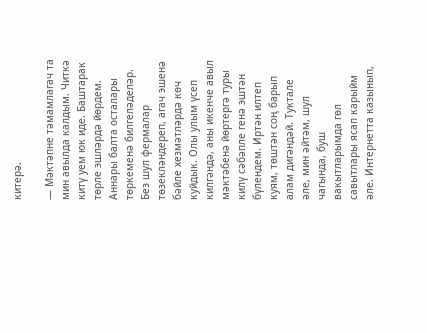китерә.

— Мәктәпне тәмамлагач та мин авылда калдым. Читкә китү уем юк иде. Баштарак төрле эшләрдә йөрдем. Аннары балта осталары төркеменә билгеләделәр. Без шул фермалар төзекләндереп, агач эшенә бәйле хезмәтләрдә көч куйдык. Олы улым үсеп килгәндә, аны икенче авыл мәктәбенә йөртергә туры килү сәбәпле генә эштән бүлендем. Иртән илтеп куям, төштән соң барып алам дигәндәй. Туктале әле, мин әйтәм, шул чагында, буш вакытларымда гөл савытлары ясап карыйм әле. Интернетта казынып,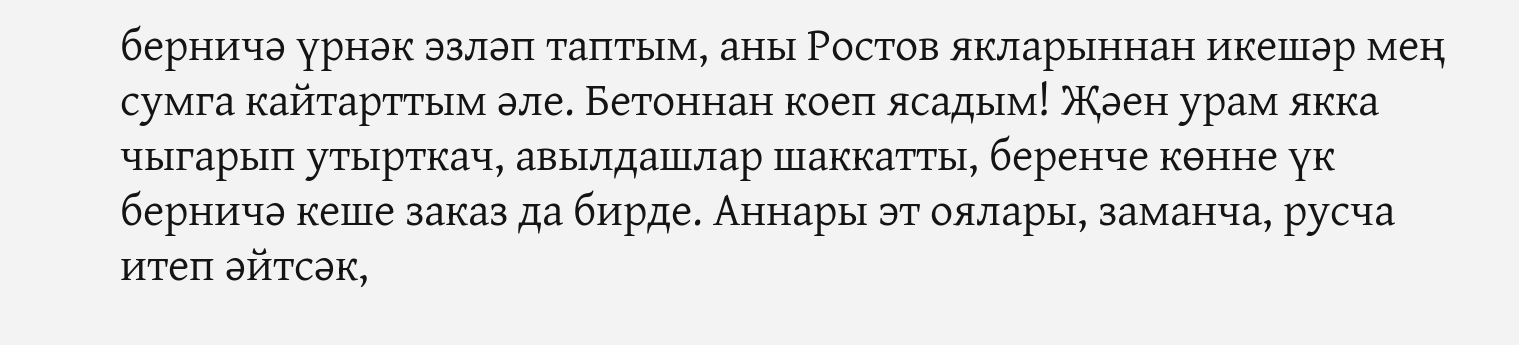берничә үрнәк эзләп таптым, аны Ростов якларыннан икешәр мең сумга кайтарттым әле. Бетоннан коеп ясадым! Җәен урам якка чыгарып утырткач, авылдашлар шаккатты, беренче көнне үк берничә кеше заказ да бирде. Аннары эт оялары, заманча, русча итеп әйтсәк,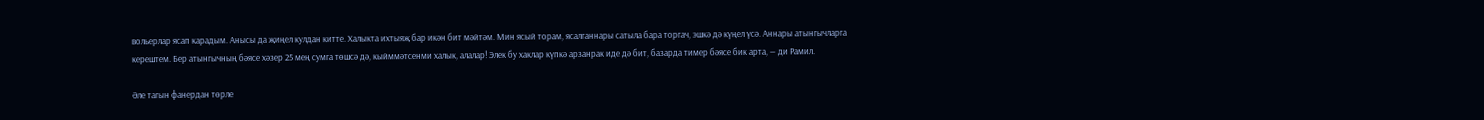вольерлар ясап карадым. Анысы да җиңел кулдан китте. Халыкта ихтыяҗ бар икән бит мәйтәм. Мин ясый торам, ясалганнары сатыла бара торгач, эшкә дә күңел үсә. Аннары атынгычларга керештем. Бер атынгычның бәясе хәзер 25 мең сумга төшсә дә, кыйммәтсенми халык, алалар! Элек бу хаклар күпкә арзанрак иде дә бит, базарда тимер бәясе бик арта, — ди Рамил.

Әле тагын фанердан төрле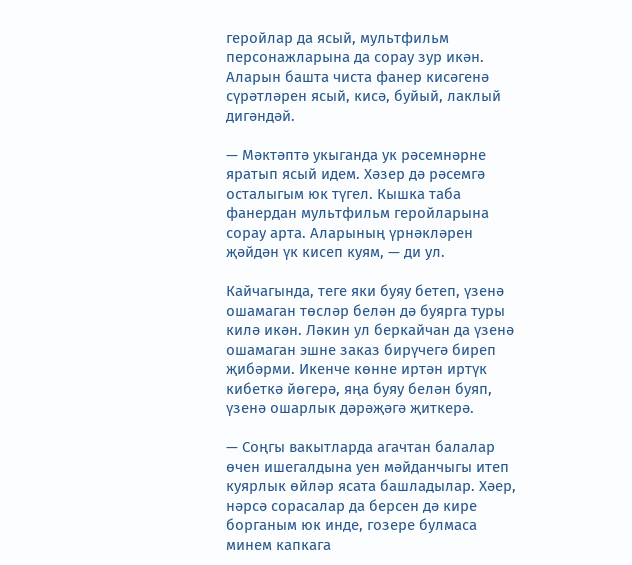геройлар да ясый, мультфильм персонажларына да сорау зур икән. Аларын башта чиста фанер кисәгенә сүрәтләрен ясый, кисә, буйый, лаклый дигәндәй.

— Мәктәптә укыганда ук рәсемнәрне яратып ясый идем. Хәзер дә рәсемгә осталыгым юк түгел. Кышка таба фанердан мультфильм геройларына сорау арта. Аларының үрнәкләрен җәйдән үк кисеп куям, — ди ул.

Кайчагында, теге яки буяу бетеп, үзенә ошамаган төсләр белән дә буярга туры килә икән. Ләкин ул беркайчан да үзенә ошамаган эшне заказ бирүчегә биреп җибәрми. Икенче көнне иртән иртүк кибеткә йөгерә, яңа буяу белән буяп, үзенә ошарлык дәрәҗәгә җиткерә.

— Соңгы вакытларда агачтан балалар өчен ишегалдына уен мәйданчыгы итеп куярлык өйләр ясата башладылар. Хәер, нәрсә сорасалар да берсен дә кире борганым юк инде, гозере булмаса минем капкага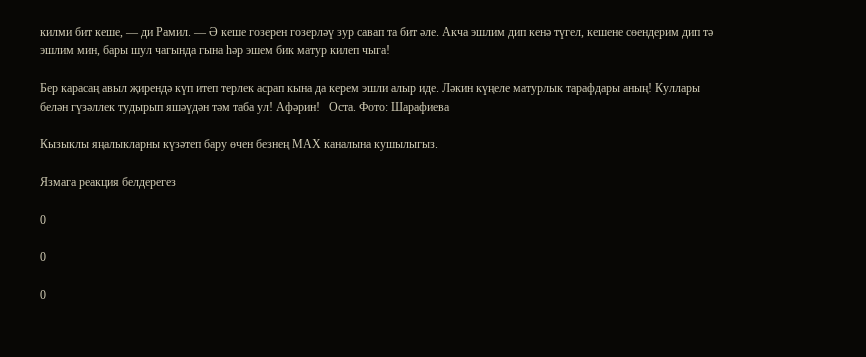килми бит кеше, — ди Рамил. — Ә кеше гозерен гозерләү зур савап та бит әле. Акча эшлим дип кенә түгел, кешене сөендерим дип тә эшлим мин, бары шул чагында гына һәр эшем бик матур килеп чыга!

Бер карасаң авыл җирендә күп итеп терлек асрап кына да керем эшли алыр иде. Ләкин күңеле матурлык тарафдары аның! Куллары белән гүзәллек тудырып яшәүдән тәм таба ул! Афәрин!   Оста. Фото: Шарафиева

Кызыклы яңалыкларны күзәтеп бару өчен безнең МАХ каналына кушылыгыз.

Язмага реакция белдерегез

0

0

0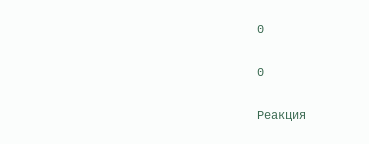0

0

Реакция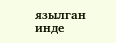язылган инде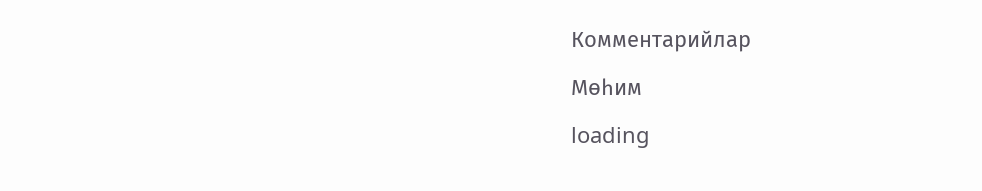Комментарийлар

Мөһим

loading